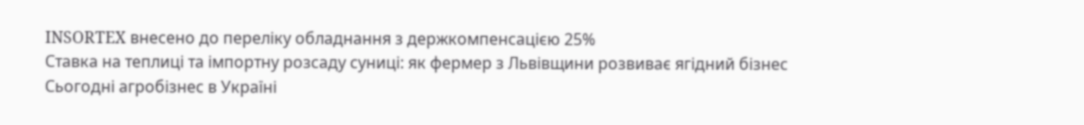INSORTEX внесено до переліку обладнання з держкомпенсацією 25%
Ставка на теплиці та імпортну розсаду суниці: як фермер з Львівщини розвиває ягідний бізнес
Сьогодні агробізнес в Україні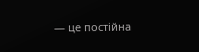— це постійна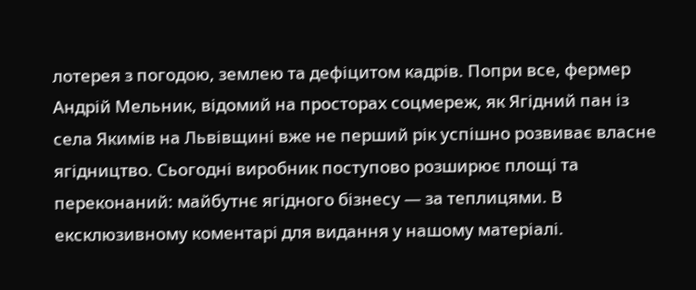лотерея з погодою, землею та дефіцитом кадрів. Попри все, фермер Андрій Мельник, відомий на просторах соцмереж, як Ягідний пан із села Якимів на Львівщині вже не перший рік успішно розвиває власне ягідництво. Сьогодні виробник поступово розширює площі та переконаний: майбутнє ягідного бізнесу — за теплицями. В ексклюзивному коментарі для видання у нашому матеріалі.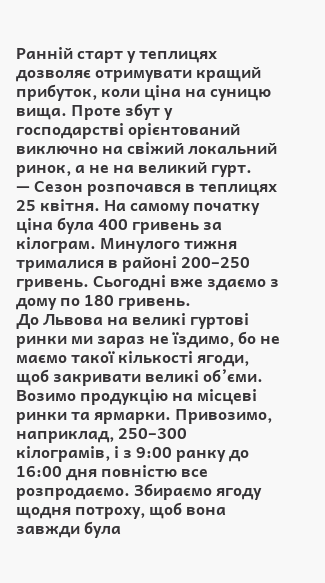Ранній старт у теплицях дозволяє отримувати кращий прибуток, коли ціна на суницю вища. Проте збут у господарстві орієнтований виключно на свіжий локальний ринок, а не на великий гурт.
— Сезон розпочався в теплицях 25 квітня. На самому початку ціна була 400 гривень за кілограм. Минулого тижня трималися в районі 200–250 гривень. Сьогодні вже здаємо з дому по 180 гривень.
До Львова на великі гуртові ринки ми зараз не їздимо, бо не маємо такої кількості ягоди, щоб закривати великі об’єми. Возимо продукцію на місцеві ринки та ярмарки. Привозимо, наприклад, 250–300 кілограмів, і з 9:00 ранку до 16:00 дня повністю все розпродаємо. Збираємо ягоду щодня потроху, щоб вона завжди була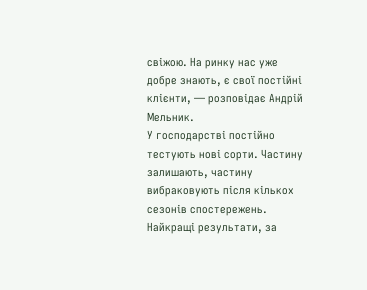свіжою. На ринку нас уже добре знають, є свої постійні клієнти, — розповідає Андрій Мельник.
У господарстві постійно тестують нові сорти. Частину залишають, частину вибраковують після кількох сезонів спостережень. Найкращі результати, за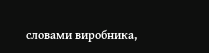словами виробника,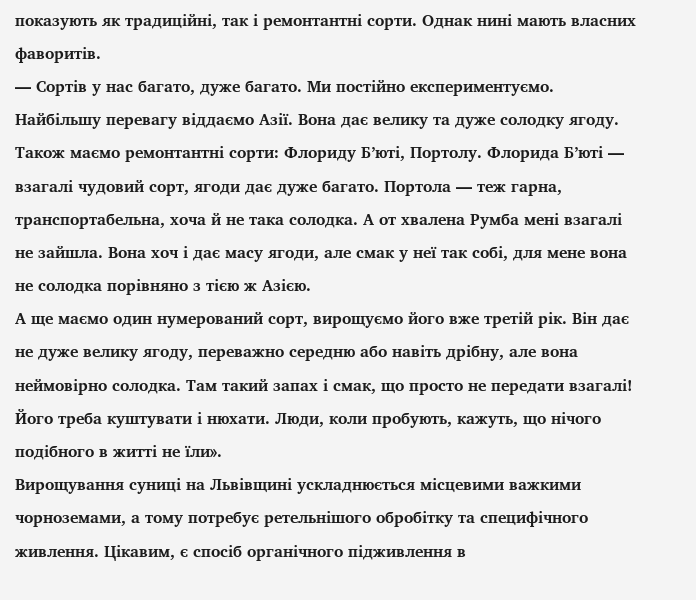показують як традиційні, так і ремонтантні сорти. Однак нині мають власних фаворитів.
— Сортів у нас багато, дуже багато. Ми постійно експериментуємо. Найбільшу перевагу віддаємо Азії. Вона дає велику та дуже солодку ягоду. Також маємо ремонтантні сорти: Флориду Б’юті, Портолу. Флорида Б’юті — взагалі чудовий сорт, ягоди дає дуже багато. Портола — теж гарна, транспортабельна, хоча й не така солодка. А от хвалена Румба мені взагалі не зайшла. Вона хоч і дає масу ягоди, але смак у неї так собі, для мене вона не солодка порівняно з тією ж Азією.
А ще маємо один нумерований сорт, вирощуємо його вже третій рік. Він дає не дуже велику ягоду, переважно середню або навіть дрібну, але вона неймовірно солодка. Там такий запах і смак, що просто не передати взагалі! Його треба куштувати і нюхати. Люди, коли пробують, кажуть, що нічого подібного в житті не їли».
Вирощування суниці на Львівщині ускладнюється місцевими важкими чорноземами, а тому потребує ретельнішого обробітку та специфічного живлення. Цікавим, є спосіб органічного підживлення в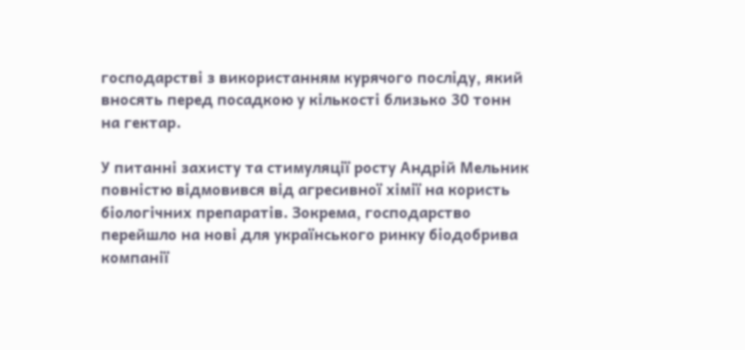господарстві з використанням курячого посліду, який вносять перед посадкою у кількості близько 30 тонн на гектар.

У питанні захисту та стимуляції росту Андрій Мельник повністю відмовився від агресивної хімії на користь біологічних препаратів. Зокрема, господарство перейшло на нові для українського ринку біодобрива компанії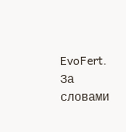EvoFert. За словами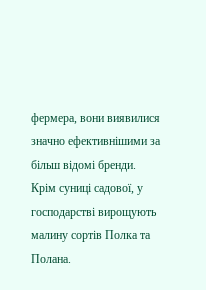фермера, вони виявилися значно ефективнішими за більш відомі бренди.
Крім суниці садової, у господарстві вирощують малину сортів Полка та Полана.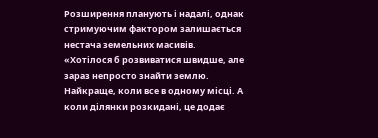Розширення планують і надалі, однак стримуючим фактором залишається нестача земельних масивів.
«Хотілося б розвиватися швидше, але зараз непросто знайти землю. Найкраще, коли все в одному місці. А коли ділянки розкидані, це додає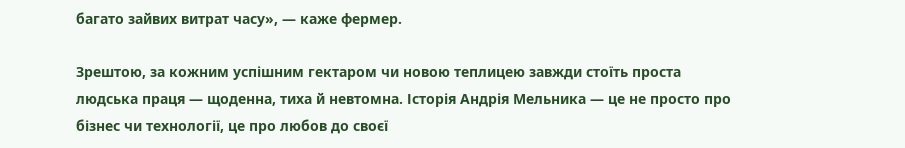багато зайвих витрат часу», — каже фермер.

Зрештою, за кожним успішним гектаром чи новою теплицею завжди стоїть проста людська праця — щоденна, тиха й невтомна. Історія Андрія Мельника — це не просто про бізнес чи технології, це про любов до своєї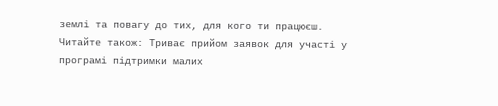землі та повагу до тих, для кого ти працюєш.
Читайте також: Триває прийом заявок для участі у програмі підтримки малих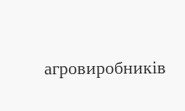агровиробників